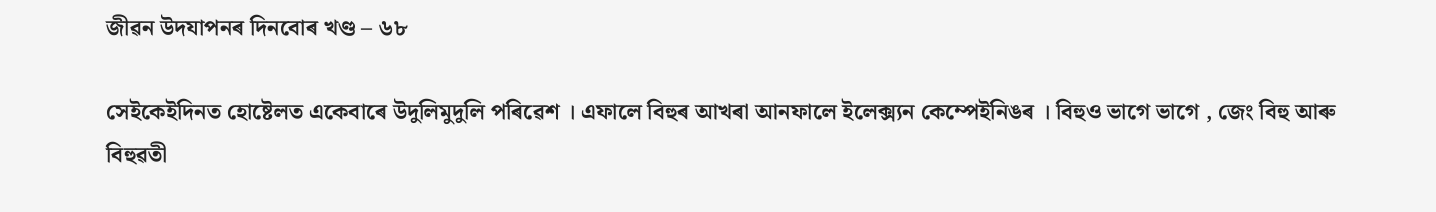জীৱন উদযাপনৰ দিনবোৰ খণ্ড – ৬৮

সেইকেইদিনত হোষ্টেলত একেবাৰে উদুলিমুদুলি পৰিৱেশ । এফালে বিহুৰ আখৰা আনফালে ইলেক্স্যন কেম্পেইনিঙৰ । বিহুও ভাগে ভাগে , জেং বিহু আৰু বিহুৱতী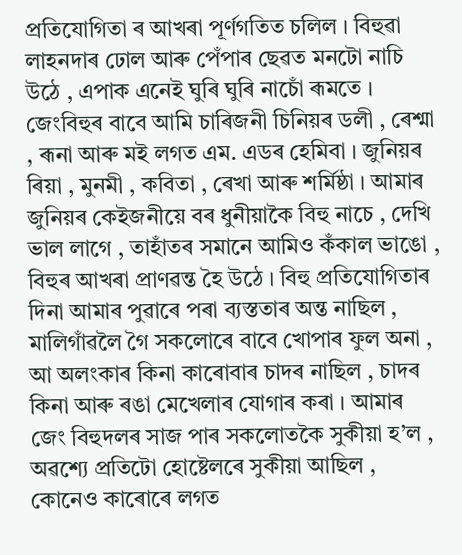প্ৰতিযোগিতা ৰ আখৰা পূৰ্ণগতিত চলিল । বিহুৱা লাহনদাৰ ঢোল আৰু পেঁপাৰ ছেৱত মনটো নাচি উঠে , এপাক এনেই ঘুৰি ঘুৰি নাচোঁ ৰূমতে । জেংবিহুৰ বাবে আমি চাৰিজনী চিনিয়ৰ ডলী , ৰেশ্মা , ৰূনা আৰু মই লগত এম. এডৰ হেমিবা । জুনিয়ৰ ৰিয়া , মুনমী , কবিতা , ৰেখা আৰু শৰ্মিষ্ঠা । আমাৰ জুনিয়ৰ কেইজনীয়ে বৰ ধুনীয়াকৈ বিহু নাচে , দেখি ভাল লাগে , তাহাঁতৰ সমানে আমিও কঁকাল ভাঙো , বিহুৰ আখৰা প্ৰাণৱন্ত হৈ উঠে । বিহু প্ৰতিযোগিতাৰ দিনা আমাৰ পুৱাৰে পৰা ব্যস্ততাৰ অন্ত নাছিল , মালিগাঁৱলৈ গৈ সকলোৰে বাবে খোপাৰ ফুল অনা , আ অলংকাৰ কিনা কাৰোবাৰ চাদৰ নাছিল , চাদৰ কিনা আৰু ৰঙা মেখেলাৰ যোগাৰ কৰা । আমাৰ জেং বিহুদলৰ সাজ পাৰ সকলোতকৈ সুকীয়া হ’ল , অৱশ্যে প্ৰতিটো হোষ্টেলৰে সুকীয়া আছিল , কোনেও কাৰোৰে লগত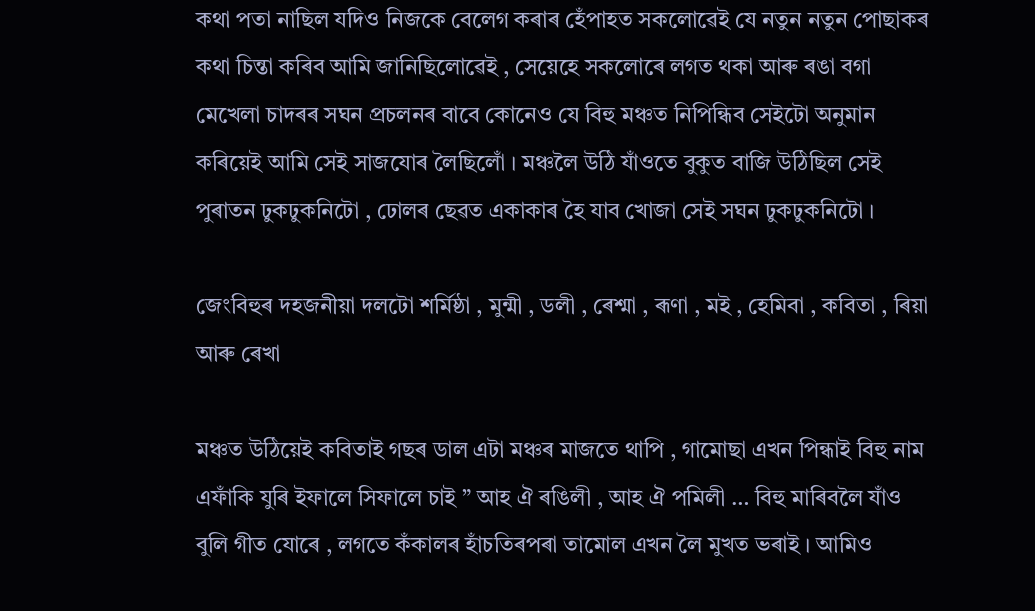কথা পতা নাছিল যদিও নিজকে বেলেগ কৰাৰ হেঁপাহত সকলোৱেই যে নতুন নতুন পোছাকৰ কথা চিন্তা কৰিব আমি জানিছিলোৱেই , সেয়েহে সকলোৰে লগত থকা আৰু ৰঙা বগা মেখেলা চাদৰৰ সঘন প্ৰচলনৰ বাবে কোনেও যে বিহু মঞ্চত নিপিন্ধিব সেইটো অনুমান কৰিয়েই আমি সেই সাজযোৰ লৈছিলোঁ । মঞ্চলৈ উঠি যাঁওতে বুকুত বাজি উঠিছিল সেই পুৰাতন ঢুকঢুকনিটো , ঢোলৰ ছেৱত একাকাৰ হৈ যাব খোজা সেই সঘন ঢুকঢুকনিটো ।

জেংবিহুৰ দহজনীয়া দলটো শৰ্মিষ্ঠা , মুন্মী , ডলী , ৰেশ্মা , ৰূণা , মই , হেমিবা , কবিতা , ৰিয়া আৰু ৰেখা

মঞ্চত উঠিয়েই কবিতাই গছৰ ডাল এটা মঞ্চৰ মাজতে থাপি , গামোছা এখন পিন্ধাই বিহু নাম এফাঁকি যুৰি ইফালে সিফালে চাই ” আহ ঐ ৰঙিলী , আহ ঐ পমিলী … বিহু মাৰিবলৈ যাঁও বুলি গীত যোৰে , লগতে কঁকালৰ হাঁচতিৰপৰা তামোল এখন লৈ মুখত ভৰাই । আমিও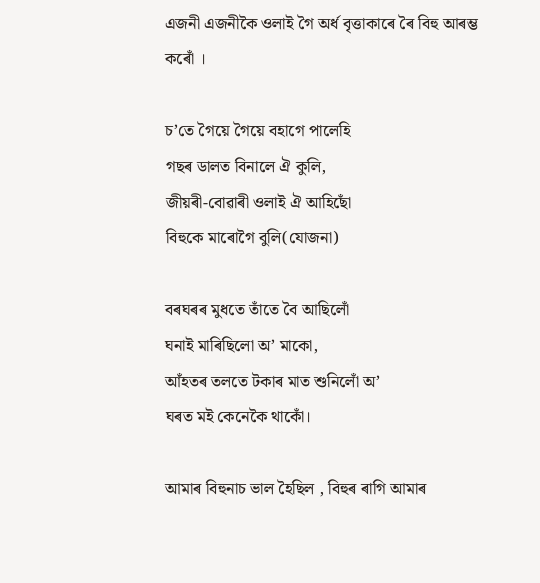এজনী এজনীকৈ ওলাই গৈ অৰ্ধ বৃত্তাকাৰে ৰৈ বিহু আৰম্ভ কৰোঁ ।

চ’তে গৈয়ে গৈয়ে বহাগে পালেহি
গছৰ ডালত বিনালে ঐ কুলি,
জীয়ৰী-বোৱাৰী ওলাই ঐ আহিছোঁ
বিহুকে মাৰোগৈ বুলি(যোজনা)

বৰঘৰৰ মুধতে তাঁতে বৈ আছিলোঁ
ঘনাই মাৰিছিলো অ’ মাকো,
আঁহতৰ তলতে টকাৰ মাত শুনিলোঁ অ’
ঘৰত মই কেনেকৈ থাকোঁ।

আমাৰ বিহুনাচ ভাল হৈছিল , বিহুৰ ৰাগি আমাৰ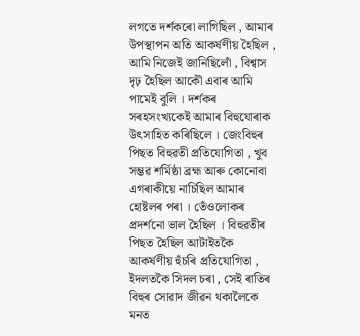লগতে দৰ্শকৰো লাগিছিল , আমাৰ উপস্থাপন অতি আকৰ্ষণীয় হৈছিল , আমি নিজেই জানিছিলোঁ , বিশ্বাস দৃঢ় হৈছিল আকৌ এবাৰ আমি পামেই বুলি । দৰ্শকৰ সৰহসংখ্যকেই আমাৰ বিহুযোৰাক উৎসাহিত কৰিছিলে । জেংবিহুৰ পিছত বিহুৱতী প্ৰতিযোগিতা , খুব সম্ভৱ শৰ্মিষ্ঠা ব্ৰহ্ম আৰু কোনোবা এগৰাকীয়ে নাচিছিল আমাৰ হোষ্টলৰ পৰা । তেঁওলোকৰ প্ৰদৰ্শনো ভাল হৈছিল । বিহুৱতীৰ পিছত হৈছিল আটাইতকৈ আকৰ্ষণীয় হুঁচৰি প্ৰতিযোগিতা , ইদলতকৈ সিদল চৰা , সেই ৰাতিৰ বিহুৰ সোৱাদ জীৱন থকালৈকে মনত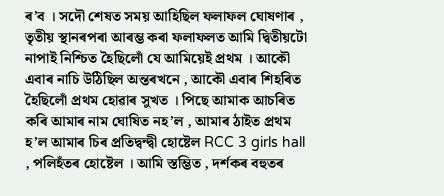ৰ’ব । সদৌ শেষত সময় আহিছিল ফলাফল ঘোষণাৰ , তৃতীয় স্থানৰপৰা আৰম্ভ কৰা ফলাফলত আমি দ্বিতীয়টো নাপাই নিশ্চিত হৈছিলোঁ যে আমিয়েই প্ৰথম । আকৌ এবাৰ নাচি উঠিছিল অন্তৰখনে , আকৌ এবাৰ শিহৰিত হৈছিলোঁ প্ৰথম হোৱাৰ সুখত । পিছে আমাক আচৰিত কৰি আমাৰ নাম ঘোষিত নহ’ল , আমাৰ ঠাইত প্ৰথম হ’ল আমাৰ চিৰ প্ৰতিদ্বন্দ্বী হোষ্টেল RCC 3 girls hall , পলিহঁতৰ হোষ্টেল । আমি স্তম্ভিত , দৰ্শকৰ বহুতৰ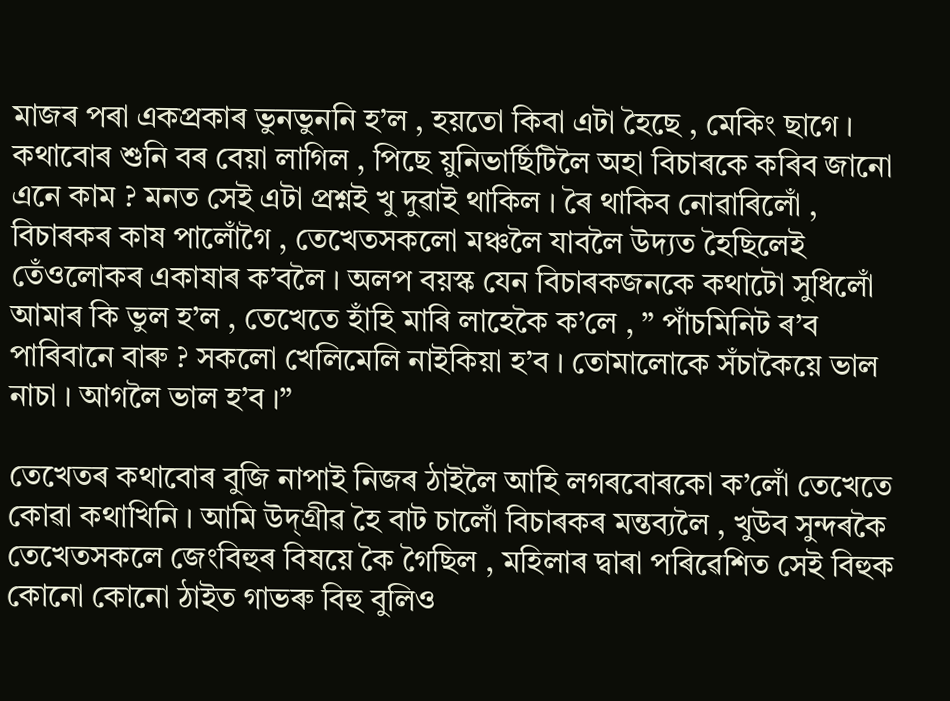মাজৰ পৰা একপ্ৰকাৰ ভুনভুননি হ’ল , হয়তো কিবা এটা হৈছে , মেকিং ছাগে । কথাবোৰ শুনি বৰ বেয়া লাগিল , পিছে য়ুনিভাৰ্ছিটিলৈ অহা বিচাৰকে কৰিব জানো এনে কাম ? মনত সেই এটা প্ৰশ্নই খু দুৱাই থাকিল । ৰৈ থাকিব নোৱাৰিলোঁ , বিচাৰকৰ কাষ পালোঁগৈ , তেখেতসকলো মঞ্চলৈ যাবলৈ উদ্যত হৈছিলেই তেঁওলোকৰ একাষাৰ ক’বলৈ । অলপ বয়স্ক যেন বিচাৰকজনকে কথাটো সুধিলোঁ আমাৰ কি ভুল হ’ল , তেখেতে হাঁহি মাৰি লাহেকৈ ক’লে , ” পাঁচমিনিট ৰ’ব পাৰিবানে বাৰু ? সকলো খেলিমেলি নাইকিয়া হ’ব । তোমালোকে সঁচাকৈয়ে ভাল নাচা । আগলৈ ভাল হ’ব ।”

তেখেতৰ কথাবোৰ বুজি নাপাই নিজৰ ঠাইলৈ আহি লগৰবোৰকো ক’লোঁ তেখেতে কোৱা কথাখিনি । আমি উদ্গ্ৰীৱ হৈ বাট চালোঁ বিচাৰকৰ মন্তব্যলৈ , খুউব সুন্দৰকৈ তেখেতসকলে জেংবিহুৰ বিষয়ে কৈ গৈছিল , মহিলাৰ দ্বাৰা পৰিৱেশিত সেই বিহুক কোনো কোনো ঠাইত গাভৰু বিহু বুলিও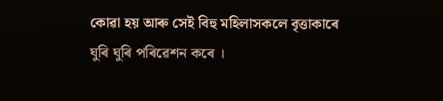কোৱা হয় আৰু সেই বিহু মহিলাসকলে বৃত্তাকাৰে ঘুৰি ঘুৰি পৰিৱেশন কৰে ।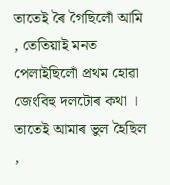তাতেই ৰৈ গৈছিলোঁ আমি , তেতিয়াই মনত পেলাইছিলোঁ প্ৰথম হোৱা জেংবিহু দলটোৰ কথা । তাতেই আমাৰ ভুল হৈছিল ,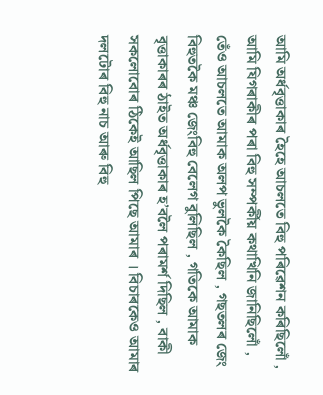আমি অৰ্ধবৃত্তাকাৰ হৈহে আচলতে বিহু পৰিৱেশন কৰিছিলোঁ , আমি যিগৰাকীৰ পৰা বিহু সম্পৰ্কীয় কথাখিনি জানিছিলোঁ , তেঁও আচলতে আমাক অলপ ভুলকৈ কৈছিল , গছতলৰ জেং বিহুতকৈ মঞ্চ জেংবিহু বেলেগ বুলিছিল , গতিকে আমাক বৃত্তাকাৰৰ ঠাইত অৰ্ধবৃত্তাকাৰ হ’বলৈ পৰামৰ্শ দিছিল , বাকী সকলোবোৰ ঠিকেই আছিল পিছে আমাৰ । বিচাৰকেও আমাৰ দলটোৰ বিহু নাচ আৰু বিহু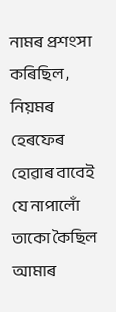নামৰ প্ৰশংসা কৰিছিল , নিয়মৰ হেৰফেৰ হোৱাৰ বাবেই যে নাপালোঁ তাকো কৈছিল আমাৰ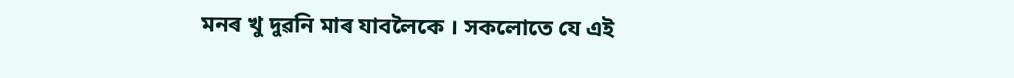মনৰ খু দুৱনি মাৰ যাবলৈকে । সকলোতে যে এই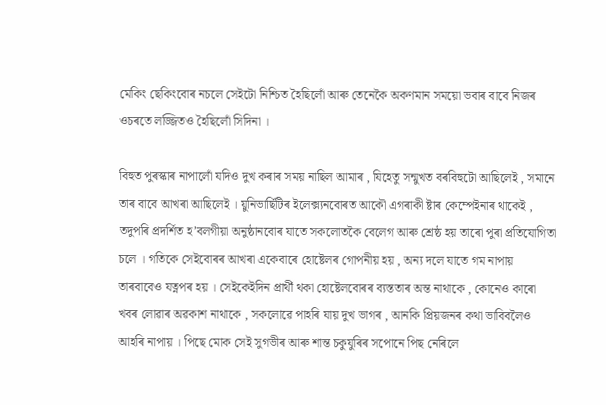মেকিং ছেকিংবোৰ নচলে সেইটো নিশ্চিত হৈছিলোঁ আৰু তেনেকৈ অকণমান সময়ো ভবাৰ বাবে নিজৰ ওচৰতে লজ্জিতও হৈছিলোঁ সিদিনা ।

বিহুত পুৰস্কাৰ নাপালোঁ যদিও দুখ কৰাৰ সময় নাছিল আমাৰ , যিহেতু সন্মুখত বৰবিহুটো আছিলেই , সমানে তাৰ বাবে আখৰা আছিলেই । য়ুনিভাৰ্ছিটিৰ ইলেক্স্যনবোৰত আকৌ এগৰাকী ষ্টাৰ কেম্পেইনাৰ থাকেই , তদুপৰি প্ৰদৰ্শিত হ’বলগীয়া অনুষ্ঠানবোৰ যাতে সকলোতকৈ বেলেগ আৰু শ্ৰেষ্ঠ হয় তাৰো পুৰা প্ৰতিযোগিতা চলে । গতিকে সেইবোৰৰ আখৰা একেবাৰে হোষ্টেলৰ গোপনীয় হয় , অন্য দলে যাতে গম নাপায় তাৰবাবেও যত্নপৰ হয় । সেইকেইদিন প্ৰাৰ্থী থকা হোষ্টেলবোৰৰ ব্যস্ততাৰ অন্ত নাথাকে , কোনেও কাৰো খবৰ লোৱাৰ অৱকাশ নাথাকে , সকলোৱে পাহৰি যায় দুখ ভাগৰ , আনকি প্ৰিয়জনৰ কথা ভাবিবলৈও আহৰি নাপায় । পিছে মোক সেই সুগভীৰ আৰু শান্ত চকুযুৰিৰ সপোনে পিছ নেৰিলে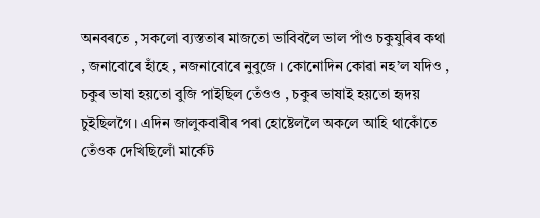অনবৰতে , সকলো ব্যস্ততাৰ মাজতো ভাবিবলৈ ভাল পাঁও চকুযুৰিৰ কথা , জনাবোৰে হাঁহে , নজনাবোৰে নুবুজে । কোনোদিন কোৱা নহ’ল যদিও , চকুৰ ভাষা হয়তো বুজি পাইছিল তেঁওও , চকুৰ ভাষাই হয়তো হৃদয় চুইছিলগৈ । এদিন জালুকবাৰীৰ পৰা হোষ্টেললৈ অকলে আহি থাকোঁতে তেঁওক দেখিছিলোঁ মাৰ্কেট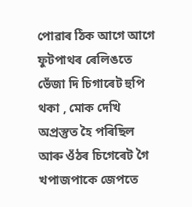পোৱাৰ ঠিক আগে আগে ফুটপাথৰ ৰেলিঙতে ভেঁজা দি চিগাৰেট হুপি থকা , মোক দেখি অপ্ৰস্তুত হৈ পৰিছিল আৰু ওঁঠৰ চিগেৰেট গৈ খপাজপাকে জেপতে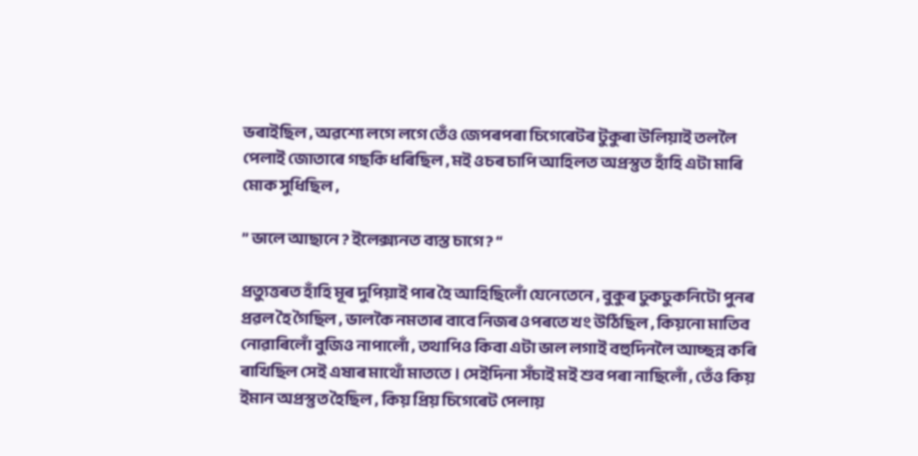ভৰাইছিল , অৱশ্যে লগে লগে তেঁও জেপৰপৰা চিগেৰেটৰ টুকুৰা উলিয়াই তললৈ পেলাই জোতাৰে গছকি ধৰিছিল , মই ওচৰ চাপি আহিলত অপ্ৰস্তুত হাঁহি এটা মাৰি মোক সুধিছিল ,

” ভালে আছানে ? ইলেক্স্যনত ব্যস্ত চাগে ? “

প্ৰত্যুত্তৰত হাঁহি মূৰ দুপিয়াই পাৰ হৈ আহিছিলোঁ যেনেতেনে , বুকুৰ ঢুকঢুকনিটো পুনৰ প্ৰৱল হৈ গৈছিল , ভালকৈ নমতাৰ বাবে নিজৰ ওপৰতে খং উঠিছিল , কিয়নো মাতিব নোৱাৰিলোঁ বুজিও নাপালোঁ , তথাপিও কিবা এটা ভাল লগাই বহুদিনলৈ আচ্ছন্ন কৰি ৰাখিছিল সেই এষাৰ মাথোঁ মাততে । সেইদিনা সঁচাই মই শুব পৰা নাছিলোঁ , তেঁও কিয় ইমান অপ্ৰস্তুত হৈছিল , কিয় প্ৰিয় চিগেৰেট পেলায়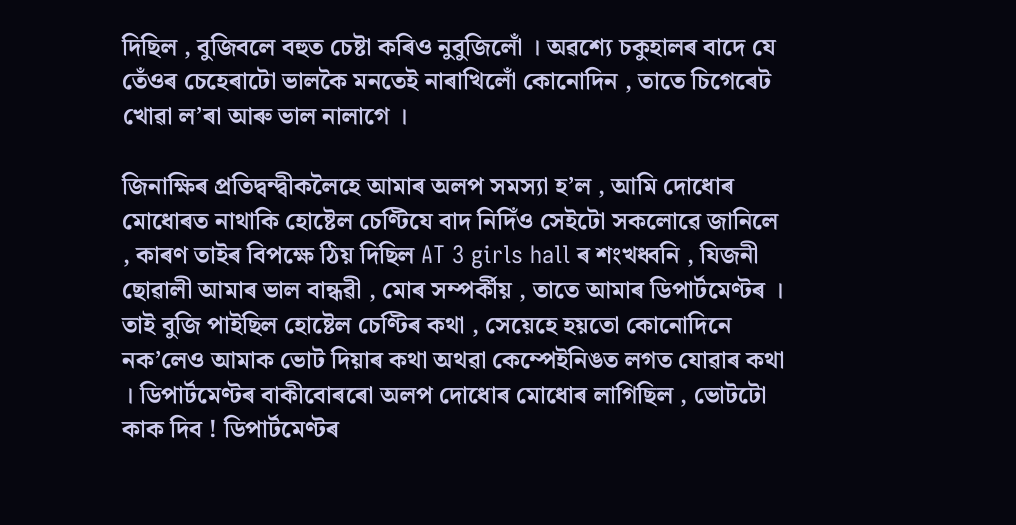দিছিল , বুজিবলে বহুত চেষ্টা কৰিও নুবুজিলোঁ । অৱশ্যে চকুহালৰ বাদে যে তেঁওৰ চেহেৰাটো ভালকৈ মনতেই নাৰাখিলোঁ কোনোদিন , তাতে চিগেৰেট খোৱা ল’ৰা আৰু ভাল নালাগে ।

জিনাক্ষিৰ প্ৰতিদ্বন্দ্বীকলৈহে আমাৰ অলপ সমস্যা হ’ল , আমি দোধোৰ মোধোৰত নাথাকি হোষ্টেল চেণ্টিযে বাদ নিদিঁও সেইটো সকলোৱে জানিলে , কাৰণ তাইৰ বিপক্ষে ঠিয় দিছিল AT 3 girls hall ৰ শংখধ্বনি , যিজনী ছোৱালী আমাৰ ভাল বান্ধৱী , মোৰ সম্পৰ্কীয় , তাতে আমাৰ ডিপাৰ্টমেণ্টৰ । তাই বুজি পাইছিল হোষ্টেল চেণ্টিৰ কথা , সেয়েহে হয়তো কোনোদিনে নক’লেও আমাক ভোট দিয়াৰ কথা অথৱা কেম্পেইনিঙত লগত যোৱাৰ কথা । ডিপাৰ্টমেণ্টৰ বাকীবোৰৰো অলপ দোধোৰ মোধোৰ লাগিছিল , ভোটটো কাক দিব ! ডিপাৰ্টমেণ্টৰ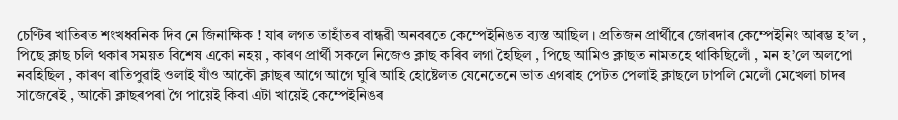চেণ্টিৰ খাতিৰত শংখধ্বনিক দিব নে জিনাক্ষিক ! যাৰ লগত তাহাঁতৰ বান্ধৱী অনবৰতে কেম্পেইনিঙত ব্যস্ত আছিল । প্ৰতিজন প্ৰাৰ্থীৰে জোৰদাৰ কেম্পেইনিং আৰম্ভ হ’ল , পিছে ক্লাছ চলি থকাৰ সময়ত বিশেষ একো নহয় , কাৰণ প্ৰাৰ্থী সকলে নিজেও ক্লাছ কৰিব লগা হৈছিল , পিছে আমিও ক্লাছত নামতহে থাকিছিলোঁ , মন হ’লে অলপো নবহিছিল , কাৰণ ৰাতিপুৱাই ওলাই যাঁও আকৌ ক্লাছৰ আগে আগে ঘুৰি আহি হোষ্টেলত যেনেতেনে ভাত এগৰাহ পেটত পেলাই ক্লাছলে ঢাপলি মেলোঁ মেখেলা চাদৰ সাজেৰেই , আকৌ ক্লাছৰপৰা গৈ পায়েই কিবা এটা খায়েই কেম্পেইনিঙৰ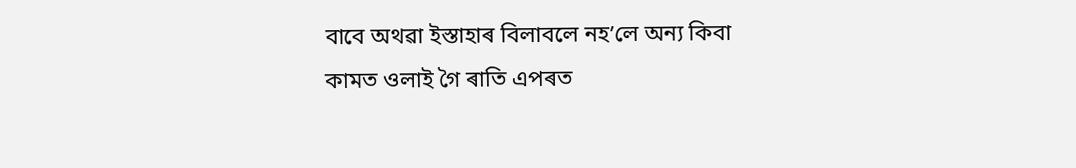বাবে অথৱা ইস্তাহাৰ বিলাবলে নহ’লে অন্য কিবা কামত ওলাই গৈ ৰাতি এপৰত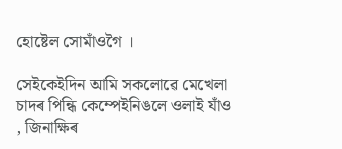হোষ্টেল সোমাঁওগৈ ।

সেইকেইদিন আমি সকলোৱে মেখেলা চাদৰ পিন্ধি কেম্পেইনিঙলে ওলাই যাঁও , জিনাক্ষিৰ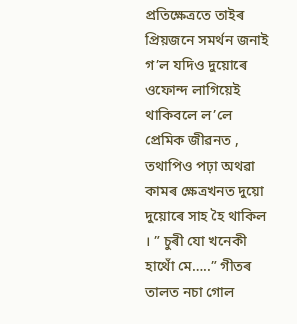প্ৰতিক্ষেত্ৰতে তাইৰ প্ৰিয়জনে সমৰ্থন জনাই গ’ল যদিও দুয়োৰে ওফোন্দ লাগিয়েই থাকিবলে ল’লে প্ৰেমিক জীৱনত , তথাপিও পঢ়া অথৱা কামৰ ক্ষেত্ৰখনত দুয়ো দুয়োৰে সাহ হৈ থাকিল । ” চুৰী যো খনেকী হাথোঁ মে…..” গীতৰ তালত নচা গোল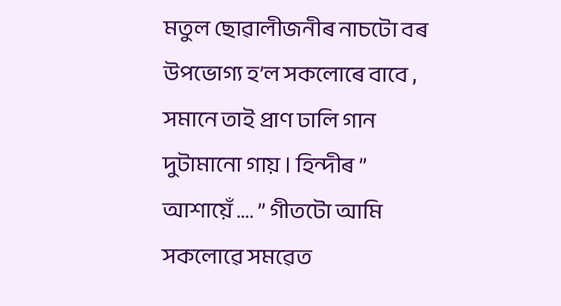মতুল ছোৱালীজনীৰ নাচটো বৰ উপভোগ্য হ’ল সকলোৰে বাবে , সমানে তাই প্ৰাণ ঢালি গান দুটামানো গায় । হিন্দীৰ ” আশায়েঁ …. ” গীতটো আমি সকলোৱে সমৱেত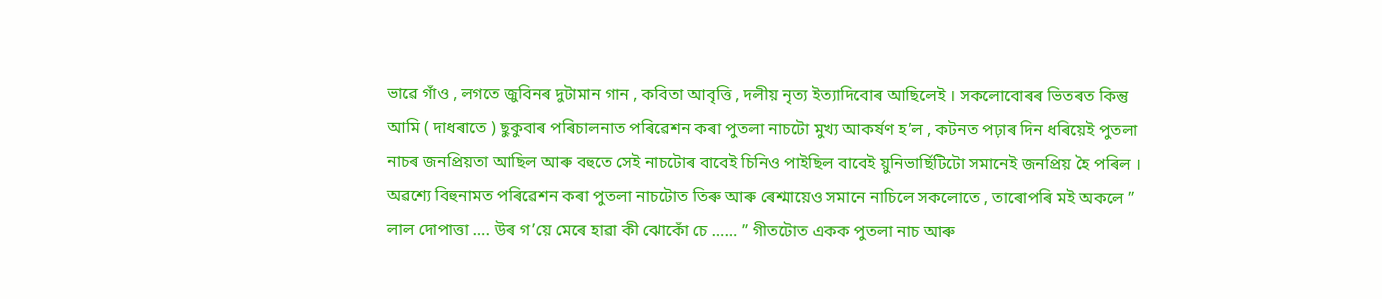ভাৱে গাঁও , লগতে জুবিনৰ দুটামান গান , কবিতা আবৃত্তি , দলীয় নৃত্য ইত্যাদিবোৰ আছিলেই । সকলোবোৰৰ ভিতৰত কিন্তু আমি ( দাধৰাতে ) ছুকুবাৰ পৰিচালনাত পৰিৱেশন কৰা পুতলা নাচটো মুখ্য আকৰ্ষণ হ’ল , কটনত পঢ়াৰ দিন ধৰিয়েই পুতলা নাচৰ জনপ্ৰিয়তা আছিল আৰু বহুতে সেই নাচটোৰ বাবেই চিনিও পাইছিল বাবেই য়ুনিভাৰ্ছিটিটো সমানেই জনপ্ৰিয় হৈ পৰিল । অৱশ্যে বিহুনামত পৰিৱেশন কৰা পুতলা নাচটোত তিৰু আৰু ৰেশ্মায়েও সমানে নাচিলে সকলোতে , তাৰোপৰি মই অকলে ” লাল দোপাত্তা …. উৰ গ’য়ে মেৰে হাৱা কী ঝোকোঁ চে …… ” গীতটোত একক পুতলা নাচ আৰু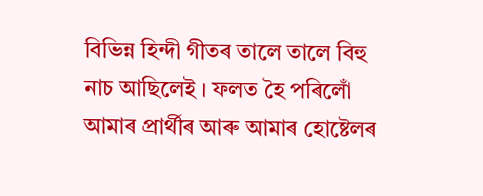বিভিন্ন হিন্দী গীতৰ তালে তালে বিহু নাচ আছিলেই । ফলত হৈ পৰিলোঁ আমাৰ প্ৰাৰ্থীৰ আৰু আমাৰ হোষ্টেলৰ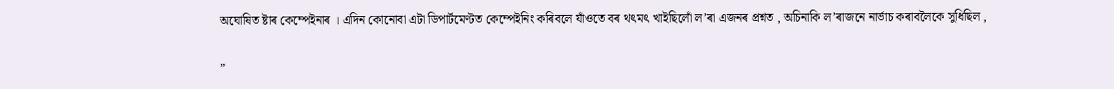অঘোষিত ষ্টাৰ কেম্পেইনাৰ । এদিন কোনোবা এটা ডিপাৰ্টমেণ্টত কেম্পেইনিং কৰিবলে যাঁওতে বৰ থৎমৎ খাইছিলোঁ ল’ৰা এজনৰ প্ৰশ্নত , অচিনাকি ল’ৰাজনে নাৰ্ভাচ কৰাবলৈকে সুধিছিল ,

”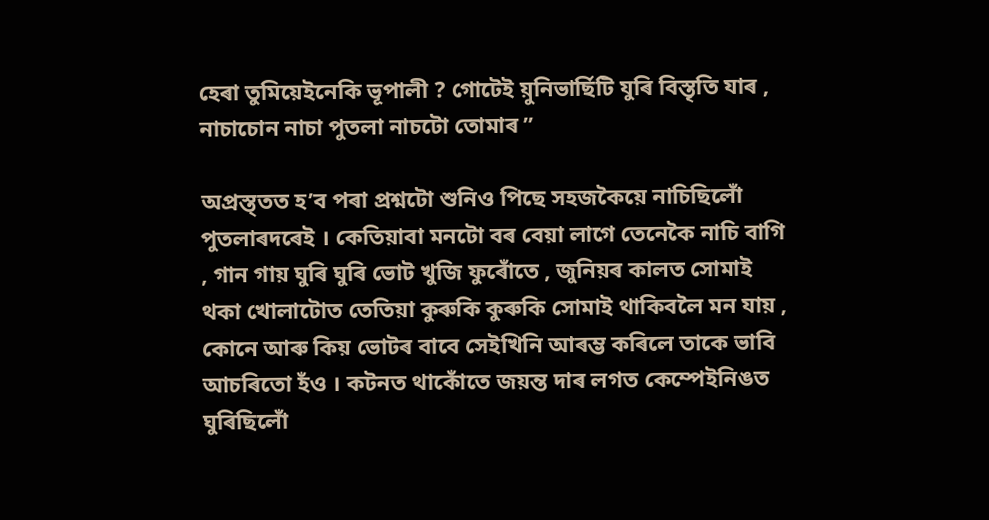হেৰা তুমিয়েইনেকি ভূপালী ? গোটেই য়ুনিভাৰ্ছিটি যুৰি বিস্তৃতি যাৰ , নাচাচোন নাচা পুতলা নাচটো তোমাৰ ”

অপ্ৰস্ত্তত হ’ব পৰা প্ৰশ্নটো শুনিও পিছে সহজকৈয়ে নাচিছিলোঁ পুতলাৰদৰেই । কেতিয়াবা মনটো বৰ বেয়া লাগে তেনেকৈ নাচি বাগি , গান গায় ঘুৰি ঘুৰি ভোট খুজি ফুৰোঁতে , জুনিয়ৰ কালত সোমাই থকা খোলাটোত তেতিয়া কুৰুকি কুৰুকি সোমাই থাকিবলৈ মন যায় , কোনে আৰু কিয় ভোটৰ বাবে সেইখিনি আৰম্ভ কৰিলে তাকে ভাবি আচৰিতো হঁও । কটনত থাকোঁতে জয়ন্ত দাৰ লগত কেম্পেইনিঙত ঘুৰিছিলোঁ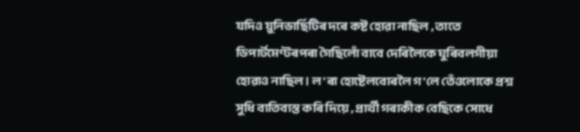যদিও য়ুনিভাৰ্ছিটিৰ দৰে কষ্ট হোৱা নাছিল , তাতে ডিপাৰ্টমেণ্টৰপৰা গৈছিলোঁ বাবে দেৰিলৈকে ঘুৰিবলগীয়া হোৱাও নাছিল । ল’ৰা হোষ্টেলবোৰলৈ গ’লে তেঁওলোকে প্ৰশ্ন সুধি ব্যতিব্যস্ত কৰি দিয়ে , প্ৰাৰ্থী গৰাকীক বেছিকে সোধে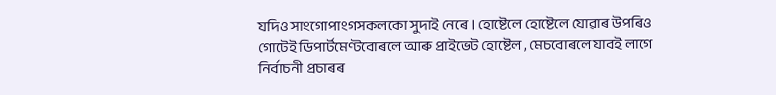যদিও সাংগোপাংগসকলকো সুদাই নেৰে । হোষ্টেলে হোষ্টেলে যোৱাৰ উপৰিও গোটেই ডিপাৰ্টমেণ্টবোৰলে আৰু প্ৰাইভেট হোষ্টেল , মেচবোৰলে যাবই লাগে নিৰ্বাচনী প্ৰচাৰৰ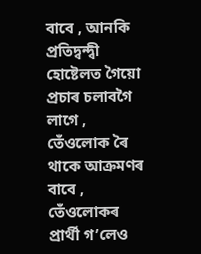বাবে , আনকি প্ৰতিদ্বন্দ্বী হোষ্টেলত গৈয়ো প্ৰচাৰ চলাবগৈ লাগে , তেঁওলোক ৰৈ থাকে আক্ৰমণৰ বাবে , তেঁওলোকৰ প্ৰাৰ্থী গ’লেও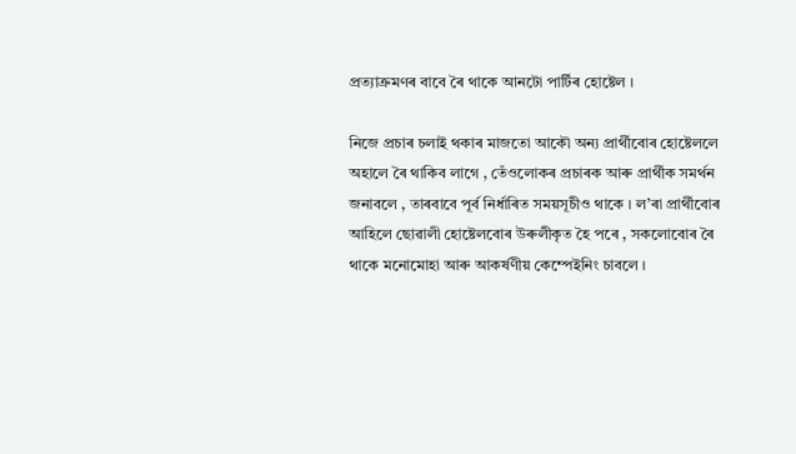প্ৰত্যাক্ৰমণৰ বাবে ৰৈ থাকে আনটো পাৰ্টিৰ হোষ্টেল ।

নিজে প্ৰচাৰ চলাই থকাৰ মাজতো আকৌ অন্য প্ৰাৰ্থীবোৰ হোষ্টেললে অহালে ৰৈ থাকিব লাগে , তেঁওলোকৰ প্ৰচাৰক আৰু প্ৰাৰ্থীক সমৰ্থন জনাবলে , তাৰবাবে পূৰ্ব নিৰ্ধাৰিত সময়সূচীও থাকে । ল’ৰা প্ৰাৰ্থীবোৰ আহিলে ছোৱালী হোষ্টেলবোৰ উৰুলীকৃত হৈ পৰে , সকলোবোৰ ৰৈ থাকে মনোমোহা আৰু আকৰ্ষণীয় কেম্পেইনিং চাবলে ।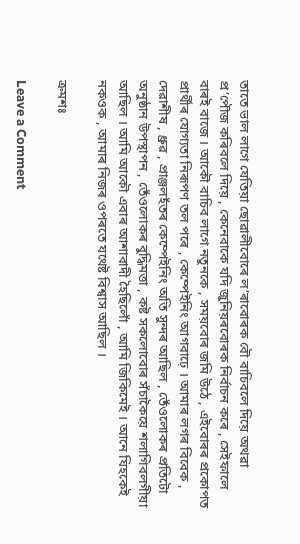তাতে ভাল লাগে যেতিয়া ছোৱালীবোৰে ল’ৰাবোৰক বৌ বাচিবলে দিয়ে অথৱা প্ৰ’পৌজ কৰিবলে দিয়ে , কেনেবাকে যদি জুনিয়ৰবোৰক নিৰ্বাচন কৰে , সেইফালে বাৰই বাজে । আকৌ বাচিব লাগে নতুনকে , সময়বোৰ জমি উঠে , এইবোৰৰ প্ৰকোপত প্ৰাৰ্থীৰ যোগ্যতা নিৰূপণ তল পৰে , কেম্পেইনিং আগবাঢ়ে । আমাৰ লগৰ বিবেক , দেৱাশীষ , ধ্ৰুৱ , প্ৰাঞ্জলহঁতৰ কেম্পেইনিং অতি সুন্দৰ আছিল , তেঁওলোকৰ প্ৰতিটো অনুষ্ঠান উপস্থাপন , তেঁওলোকৰ বুদ্ধিমত্তা , কষ্ট সকলোবোৰ সঁচাকৈয়ে শলাগিবলগীয়া আছিল । আমি আকৌ এবাৰ আশাবাদী হৈছিলোঁ , আমি জিকিমেই । আনে যিহকেই নকওক , আমাৰ নিজৰ ওপৰতে যথেষ্ট বিশ্বাস আছিল ।

ক্ৰমশঃ

Leave a Comment